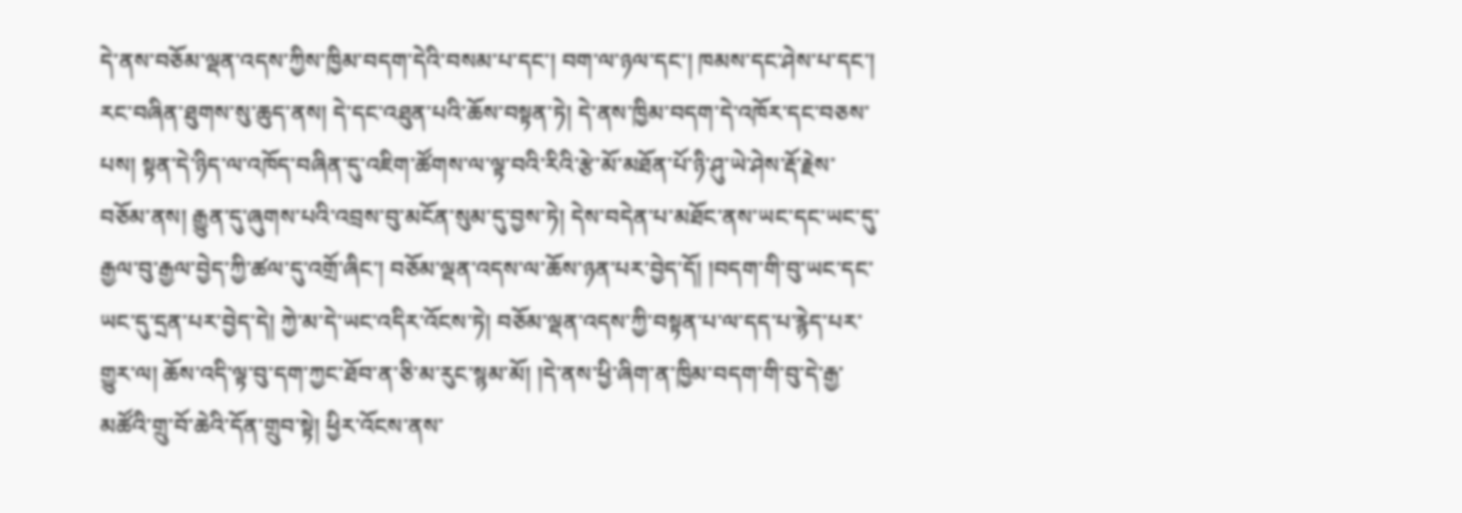དེ་ནས་བཅོམ་ལྡན་འདས་ཀྱིས་ཁྱིམ་བདག་དེའི་བསམ་པ་དང་། བག་ལ་ཉལ་དང་། ཁམས་དང་ཤེས་པ་དང་། རང་བཞིན་ཐུགས་སུ་ཆུད་ནས། དེ་དང་འཐུན་པའི་ཆོས་བསྟན་ཏེ། དེ་ནས་ཁྱིམ་བདག་དེ་འཁོར་དང་བཅས་པས། སྟན་དེ་ཉིད་ལ་འཁོད་བཞིན་དུ་འཇིག་ཚོགས་ལ་ལྟ་བའི་རིའི་རྩེ་མོ་མཐོན་པོ་ཉི་ཤུ་ཡེ་ཤེས་རྡོ་རྗེས་བཅོམ་ནས། རྒྱུན་དུ་ཞུགས་པའི་འབྲས་བུ་མངོན་སུམ་དུ་བྱས་ཏེ། དེས་བདེན་པ་མཐོང་ནས་ཡང་དང་ཡང་དུ་རྒྱལ་བུ་རྒྱལ་བྱེད་ཀྱི་ཚལ་དུ་འགྲོ་ཞིང་། བཅོམ་ལྡན་འདས་ལ་ཆོས་ཉན་པར་བྱེད་དོ། །བདག་གི་བུ་ཡང་དང་ཡང་དུ་དྲན་པར་བྱེད་དེ། ཀྱེ་མ་དེ་ཡང་འདིར་འོངས་ཏེ། བཅོམ་ལྡན་འདས་ཀྱི་བསྟན་པ་ལ་དད་པ་རྙེད་པར་གྱུར་ལ། ཆོས་འདི་ལྟ་བུ་དག་ཀྱང་ཐོབ་ན་ཅི་མ་རུང་སྙམ་མོ། །དེ་ནས་ཕྱི་ཞིག་ན་ཁྱིམ་བདག་གི་བུ་དེ་རྒྱ་མཚོའི་གྲུ་བོ་ཆེའི་དོན་གྲུབ་སྟེ། ཕྱིར་འོངས་ནས་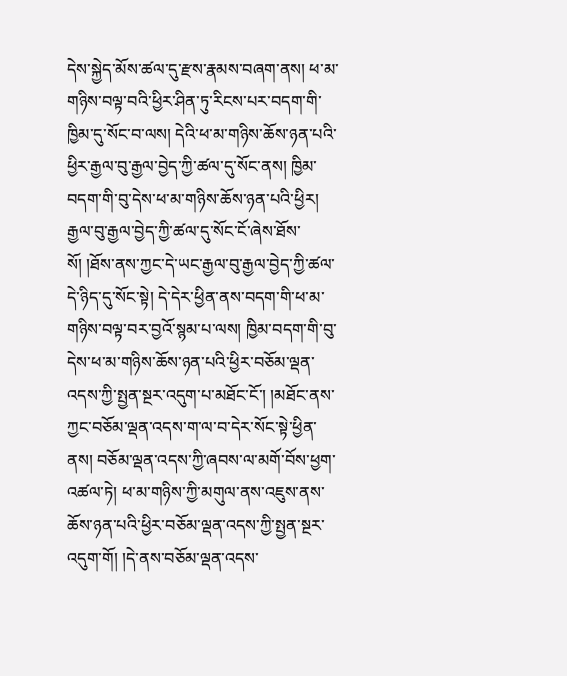དེས་སྐྱེད་མོས་ཚལ་དུ་རྫས་རྣམས་བཞག་ནས། ཕ་མ་གཉིས་བལྟ་བའི་ཕྱིར་ཤིན་ཏུ་རིངས་པར་བདག་གི་ཁྱིམ་དུ་སོང་བ་ལས། དེའི་ཕ་མ་གཉིས་ཆོས་ཉན་པའི་ཕྱིར་རྒྱལ་བུ་རྒྱལ་བྱེད་ཀྱི་ཚལ་དུ་སོང་ནས། ཁྱིམ་བདག་གི་བུ་དེས་ཕ་མ་གཉིས་ཆོས་ཉན་པའི་ཕྱིར། རྒྱལ་བུ་རྒྱལ་བྱེད་ཀྱི་ཚལ་དུ་སོང་ངོ་ཞེས་ཐོས་སོ། །ཐོས་ནས་ཀྱང་དེ་ཡང་རྒྱལ་བུ་རྒྱལ་བྱེད་ཀྱི་ཚལ་དེ་ཉིད་དུ་སོང་སྟེ། དེ་དེར་ཕྱིན་ནས་བདག་གི་ཕ་མ་གཉིས་བལྟ་བར་བྱའོ་སྙམ་པ་ལས། ཁྱིམ་བདག་གི་བུ་དེས་ཕ་མ་གཉིས་ཆོས་ཉན་པའི་ཕྱིར་བཅོམ་ལྡན་འདས་ཀྱི་སྤྱན་སྔར་འདུག་པ་མཐོང་ངོ་། །མཐོང་ནས་ཀྱང་བཅོམ་ལྡན་འདས་ག་ལ་བ་དེར་སོང་སྟེ་ཕྱིན་ནས། བཅོམ་ལྡན་འདས་ཀྱི་ཞབས་ལ་མགོ་བོས་ཕྱག་འཚལ་ཏེ། ཕ་མ་གཉིས་ཀྱི་མགུལ་ནས་འཇུས་ནས་ཆོས་ཉན་པའི་ཕྱིར་བཅོམ་ལྡན་འདས་ཀྱི་སྤྱན་སྔར་འདུག་གོ། །དེ་ནས་བཅོམ་ལྡན་འདས་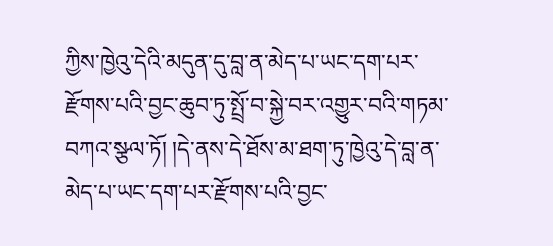ཀྱིས་ཁྱེའུ་དེའི་མདུན་དུ་བླ་ན་མེད་པ་ཡང་དག་པར་རྫོགས་པའི་བྱང་ཆུབ་ཏུ་སྤྲོ་བ་སྐྱེ་བར་འགྱུར་བའི་གཏམ་བཀའ་སྩལ་ཏོ། །དེ་ནས་དེ་ཐོས་མ་ཐག་ཏུ་ཁྱེའུ་དེ་བླ་ན་མེད་པ་ཡང་དག་པར་རྫོགས་པའི་བྱང་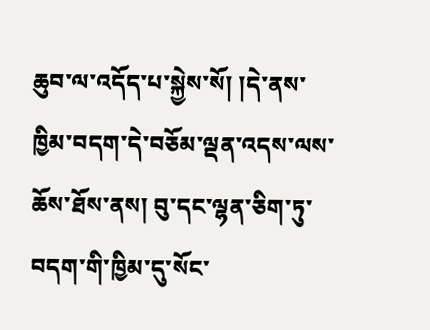ཆུབ་ལ་འདོད་པ་སྐྱེས་སོ། །དེ་ནས་ཁྱིམ་བདག་དེ་བཅོམ་ལྡན་འདས་ལས་ཆོས་ཐོས་ནས། བུ་དང་ལྷན་ཅིག་ཏུ་བདག་གི་ཁྱིམ་དུ་སོང་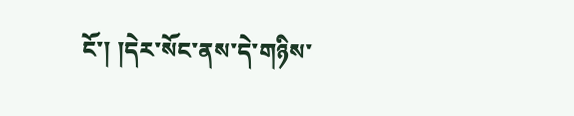ངོ་། །དེར་སོང་ནས་དེ་གཉིས་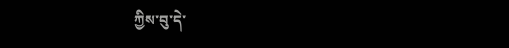ཀྱིས་བུ་དེ་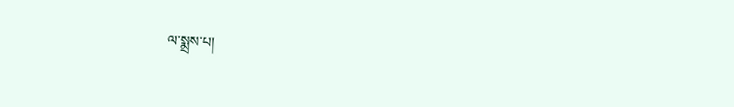ལ་སྨྲས་པ།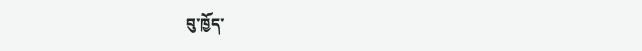བུ་ཁྱོད་